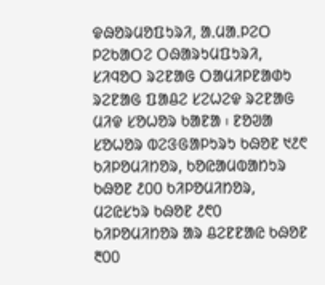ᱫᱷᱚᱨᱢᱚᱯᱩᱨᱤ, ᱟᱹᱢᱟᱹᱞᱮᱛ ᱞᱮᱠᱟᱛᱮ ᱛᱷᱟᱨᱩᱢᱯᱩᱨᱤ, ᱥᱤᱧᱚᱛ ᱨᱮᱱᱟᱜ ᱛᱟᱢᱤᱞᱱᱟᱰᱩ ᱨᱮᱱᱟᱜ ᱯᱟᱪᱮ ᱥᱮᱦᱮᱫ ᱨᱮᱱᱟᱜ ᱢᱤᱫ ᱥᱚᱦᱚᱨ ᱠᱟᱱᱟ ᱾ ᱱᱚᱣᱟ ᱥᱚᱦᱚᱨ ᱵᱮᱝᱜᱟᱞᱩᱨᱩ ᱠᱷᱚᱱ ᱑᱒᱖ ᱠᱤᱞᱚᱢᱤᱴᱚᱨ, ᱠᱚᱭᱟᱢᱵᱟᱴᱩᱨ ᱠᱷᱚᱱ ᱒᱐᱐ ᱠᱤᱞᱚᱢᱤᱴᱚᱨ, ᱢᱮᱭᱥᱩᱨ ᱠᱷᱚᱱ ᱒᱖᱐ ᱠᱤᱞᱚᱢᱤᱴᱚᱨ ᱟᱨ ᱪᱮᱱᱱᱟᱭ ᱠᱷᱚᱱ ᱓᱐᱐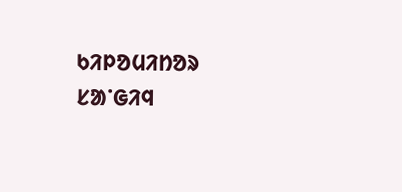ᱠᱤᱞᱚᱢᱤᱴᱚᱨ ᱥᱟᱸᱜᱤᱧ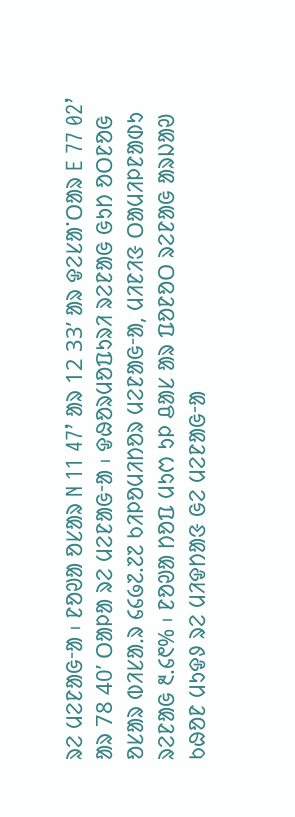ᱨᱮ ᱢᱮᱱᱟᱜᱼᱟ ᱾ ᱱᱚᱣᱟ ᱚᱥᱟᱨ N 11 47’ ᱟᱨ 12 33’ ᱟᱨ ᱫᱮᱥᱟᱸᱛᱟᱨ E 77 02’ ᱟᱨ 78 40’ ᱛᱟᱞᱟ ᱨᱮ ᱢᱮᱱᱟᱜᱼᱟ ᱾ ᱫᱷᱚᱨᱢᱚᱯᱩᱨᱤ ᱨᱮᱱᱟᱜ ᱜᱩᱴ ᱚᱛᱱᱚᱜ ᱚᱥᱟᱨ ᱵᱤᱥᱟᱹᱨ ᱔᱔᱙᱗.᱗᱗ ᱠᱤᱞᱚᱢᱤᱴᱚᱨ ᱢᱮᱱᱟᱜᱼᱟ, ᱢᱤᱱᱤᱝ ᱛᱟᱢᱤᱞᱱᱟᱰᱩ ᱨᱮᱱᱟᱜ ᱓.᱔᱖% ᱾ ᱱᱚᱣᱟ ᱴᱚᱯ ᱢᱩᱬ ᱩᱞ ᱪᱟᱥ ᱟᱨ ᱯᱚᱱᱚᱛ ᱨᱮᱱᱟᱜ ᱟᱨᱡᱟᱣ ᱠᱷᱚᱱ ᱢᱩᱫᱽ ᱨᱮ ᱢᱤᱫᱴᱟᱝ ᱜᱮ ᱢᱮᱱᱟᱜᱼᱟ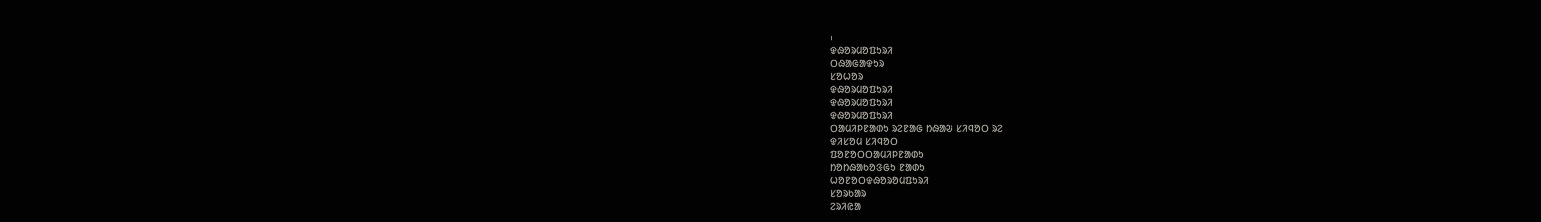᱾
ᱫᱷᱚᱨᱢᱚᱯᱩᱨᱤ
ᱛᱷᱟᱜᱟᱫᱩᱨ
ᱥᱚᱦᱚᱨ
ᱫᱷᱚᱨᱢᱚᱯᱩᱨᱤ
ᱫᱷᱚᱨᱢᱚᱯᱩᱨᱤ
ᱫᱷᱚᱨᱢᱚᱯᱩᱨᱤ
ᱛᱟᱢᱤᱞᱱᱟᱰᱩ ᱨᱮᱱᱟᱜ ᱴᱷᱟᱶ ᱥᱤᱧᱚᱛ ᱨᱮ
ᱫᱤᱥᱚᱢ ᱥᱤᱧᱚᱛ
ᱯᱚᱱᱚᱛᱛᱟᱢᱤᱞᱱᱟᱰᱩ
ᱴᱚᱴᱷᱟᱠᱚᱝᱜᱩ ᱱᱟᱰᱩ
ᱦᱚᱱᱚᱛᱫᱷᱚᱨᱚᱢᱯᱩᱨᱤ
ᱥᱚᱨᱠᱟᱨ
ᱮᱨᱤᱭᱟ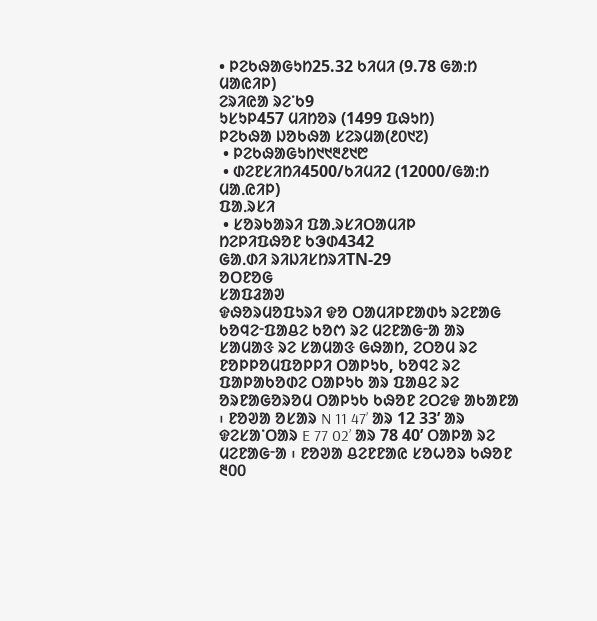• ᱞᱮᱠᱷᱟᱜᱩᱴ25.32 ᱠᱤᱢᱤ (9.78 ᱜᱟᱺᱴ ᱢᱟᱭᱤᱞ)
ᱮᱨᱤᱭᱟ ᱨᱮᱸᱠ9
ᱩᱥᱩᱞ457 ᱢᱤᱴᱚᱨ (1499 ᱯᱷᱩᱴ)
ᱞᱮᱠᱷᱟ ᱡᱚᱠᱷᱟ ᱥᱮᱨᱢᱟ(᱒᱐᱑᱗)
 • ᱞᱮᱠᱷᱟᱜᱩᱴ᱑᱑᱓᱒᱑᱘
 • ᱰᱮᱱᱥᱤᱴᱤ4500/ᱠᱤᱢᱤ2 (12000/ᱜᱟᱺᱴ ᱢᱟᱹᱭᱤᱞ)
ᱯᱟᱹᱨᱥᱤ
 • ᱥᱚᱨᱠᱟᱨᱤ ᱯᱟᱹᱨᱥᱤᱛᱟᱢᱤᱞ
ᱴᱮᱞᱤᱯᱷᱚᱱ ᱠᱳᱰ4342
ᱜᱟᱹᱰᱤ ᱨᱤᱡᱤᱥᱴᱨᱤTN-29
ᱚᱛᱱᱚᱜ
ᱥᱟᱯᱲᱟᱣ
ᱫᱷᱚᱨᱢᱚᱯᱩᱨᱤ ᱫᱚ ᱛᱟᱢᱤᱞᱱᱟᱰᱩ ᱨᱮᱱᱟᱜ ᱠᱚᱧᱮᱼᱯᱟᱪᱮ ᱠᱚᱬ ᱨᱮ ᱢᱮᱱᱟᱜᱼᱟ ᱟᱨ ᱥᱟᱢᱟᱝ ᱨᱮ ᱥᱟᱢᱟᱝ ᱜᱷᱟᱴ, ᱮᱛᱚᱢ ᱨᱮ ᱱᱚᱞᱞᱚᱢᱯᱚᱞᱞᱤ ᱛᱟᱞᱩᱠ, ᱠᱚᱧᱮ ᱨᱮ ᱯᱟᱞᱟᱠᱚᱰᱮ ᱛᱟᱞᱩᱠ ᱟᱨ ᱯᱟᱪᱮ ᱨᱮ ᱚᱨᱱᱟᱜᱚᱨᱚᱢ ᱛᱟᱞᱩᱠ ᱠᱷᱚᱱ ᱮᱛᱮᱫ ᱟᱠᱟᱱᱟ ᱾ ᱱᱚᱣᱟ ᱚᱥᱟᱨ N 11 47’ ᱟᱨ 12 33’ ᱟᱨ ᱫᱮᱥᱟᱸᱛᱟᱨ E 77 02’ ᱟᱨ 78 40’ ᱛᱟᱞᱟ ᱨᱮ ᱢᱮᱱᱟᱜᱼᱟ ᱾ ᱱᱚᱣᱟ ᱪᱮᱱᱱᱟᱭ ᱥᱚᱦᱚᱨ ᱠᱷᱚᱱ ᱓᱐᱐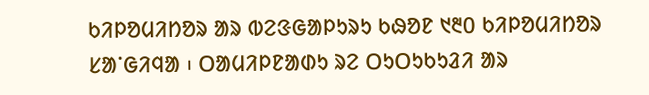ᱠᱤᱞᱚᱢᱤᱴᱚᱨ ᱟᱨ ᱵᱮᱝᱜᱟᱞᱩᱨᱩ ᱠᱷᱚᱱ ᱑᱓᱐ ᱠᱤᱞᱚᱢᱤᱴᱚᱨ ᱥᱟᱸᱜᱤᱧᱟ ᱾ ᱛᱟᱢᱤᱞᱱᱟᱰᱩ ᱨᱮ ᱛᱩᱛᱩᱠᱩᱲᱤ ᱟᱨ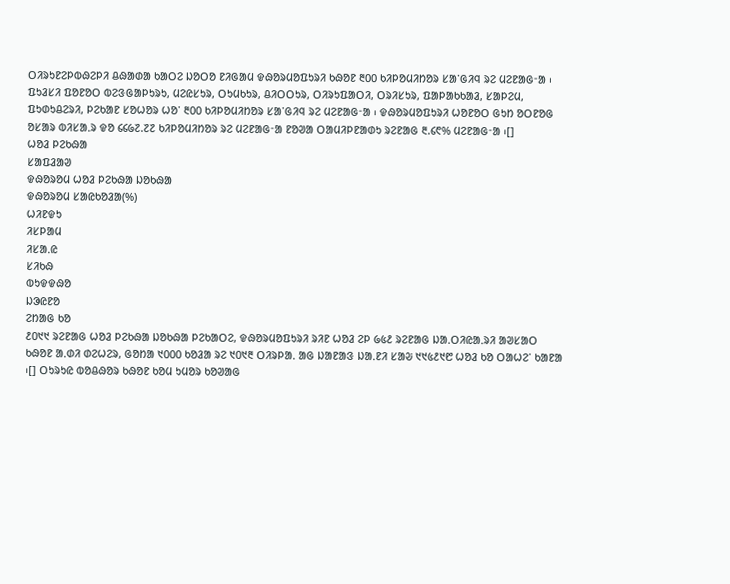ᱛᱤᱨᱩᱱᱮᱞᱵᱷᱮᱞᱤ ᱪᱷᱟᱰᱟ ᱠᱟᱛᱮ ᱡᱚᱛᱚ ᱱᱤᱜᱟᱢ ᱫᱷᱚᱨᱢᱚᱯᱩᱨᱤ ᱠᱷᱚᱱ ᱓᱐᱐ ᱠᱤᱞᱚᱢᱤᱴᱚᱨ ᱥᱟᱸᱜᱤᱧ ᱨᱮ ᱢᱮᱱᱟᱜᱼᱟ ᱾ ᱯᱩᱲᱥᱤ ᱯᱚᱱᱚᱛ ᱵᱮᱝᱜᱟᱞᱩᱨᱩ, ᱢᱮᱭᱥᱩᱨ, ᱛᱩᱢᱠᱩᱨ, ᱪᱤᱛᱛᱩᱨ, ᱛᱤᱨᱩᱯᱟᱛᱤ, ᱛᱨᱤᱥᱩᱨ, ᱯᱟᱞᱟᱠᱠᱟᱲ, ᱥᱟᱞᱮᱢ, ᱯᱩᱰᱩᱪᱮᱨᱤ, ᱞᱮᱠᱟᱱ ᱥᱚᱦᱚᱨ ᱦᱚᱸ ᱓᱐᱐ ᱠᱤᱞᱚᱢᱤᱴᱚᱨ ᱥᱟᱸᱜᱤᱧ ᱨᱮ ᱢᱮᱱᱟᱜᱼᱟ ᱾ ᱫᱷᱚᱨᱢᱚᱯᱩᱨᱤ ᱦᱚᱱᱚᱛ ᱜᱩᱴ ᱚᱛᱱᱚᱜ ᱚᱥᱟᱨ ᱵᱤᱥᱟᱹᱨ ᱫᱚ ᱔᱔᱙᱗.᱗᱗ ᱠᱤᱞᱚᱢᱤᱴᱚᱨ ᱨᱮ ᱢᱮᱱᱟᱜᱼᱟ ᱱᱚᱣᱟ ᱛᱟᱢᱤᱞᱱᱟᱰᱩ ᱨᱮᱱᱟᱜ ᱓.᱔᱖% ᱢᱮᱱᱟᱜᱼᱟ ᱾[]
ᱦᱚᱲ ᱞᱮᱠᱷᱟ
ᱥᱟᱯᱲᱟᱣ
ᱫᱷᱚᱨᱚᱢ ᱦᱚᱲ ᱞᱮᱠᱷᱟ ᱡᱚᱠᱷᱟ
ᱫᱷᱚᱨᱚᱢ ᱥᱟᱭᱠᱚᱲᱟ(%)
ᱦᱤᱱᱫᱩ
ᱤᱥᱞᱟᱢ
ᱤᱥᱟᱹᱭ
ᱥᱤᱠᱷ
ᱵᱩᱫᱫᱷᱚ
ᱡᱳᱭᱱᱚ
ᱮᱴᱟᱜ ᱠᱚ
᱒᱐᱑᱑ ᱨᱮᱱᱟᱜ ᱦᱚᱲ ᱞᱮᱠᱷᱟ ᱡᱚᱠᱷᱟ ᱞᱮᱠᱟᱛᱮ, ᱫᱷᱚᱨᱢᱚᱯᱩᱨᱤ ᱨᱤᱱ ᱦᱚᱲ ᱮᱞ ᱙᱕᱒ ᱨᱮᱱᱟᱜ ᱡᱟᱹᱛᱤᱭᱟᱹᱨᱤ ᱟᱣᱥᱟᱛ ᱠᱷᱚᱱ ᱟᱹᱰᱤ ᱰᱮᱦᱮᱨ, ᱜᱚᱴᱟ ᱑᱐᱐᱐ ᱠᱚᱲᱟ ᱨᱮ ᱑᱐᱑᱓ ᱛᱤᱨᱞᱟᱹ ᱟᱜ ᱡᱟᱱᱟᱝ ᱡᱟᱹᱱᱤ ᱥᱟᱶ ᱑᱑᱕᱒᱑᱘ ᱦᱚᱲ ᱠᱚ ᱛᱟᱦᱮᱸ ᱠᱟᱱᱟ ᱾[] ᱛᱩᱨᱩᱭ ᱵᱚᱪᱷᱚᱨ ᱠᱷᱚᱱ ᱠᱚᱢ ᱩᱢᱚᱨ ᱠᱚᱣᱟᱜ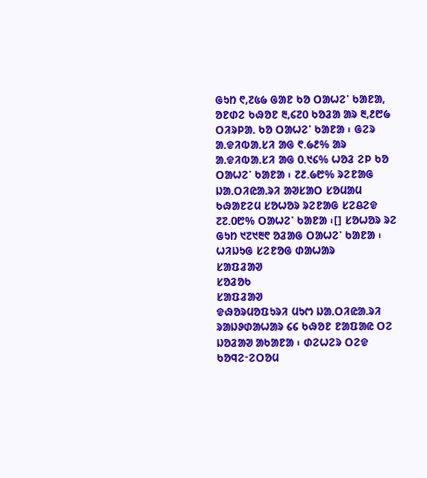ᱜᱩᱴ ᱖,᱗᱕᱙ ᱜᱟᱱ ᱠᱚ ᱛᱟᱦᱮᱸ ᱠᱟᱱᱟ, ᱚᱱᱰᱮ ᱠᱷᱚᱱ ᱓,᱔᱗᱐ ᱠᱚᱲᱟ ᱟᱨ ᱓,᱒᱘᱙ ᱛᱤᱨᱞᱟᱹ ᱠᱚ ᱛᱟᱦᱮᱸ ᱠᱟᱱᱟ ᱾ ᱜᱮᱨ ᱟᱹᱫᱤᱵᱟᱹᱥᱤ ᱟᱜ ᱖.᱙᱒% ᱟᱨ ᱟᱹᱫᱤᱵᱟᱹᱥᱤ ᱟᱜ ᱐.᱑᱔% ᱦᱚᱲ ᱮᱞ ᱠᱚ ᱛᱟᱦᱮᱸ ᱠᱟᱱᱟ ᱾ ᱗᱒.᱙᱘% ᱨᱮᱱᱟᱜ ᱡᱟᱹᱛᱤᱭᱟᱹᱨᱤ ᱟᱣᱥᱟᱛ ᱥᱚᱢᱟᱢ ᱠᱷᱟᱱᱮᱢ ᱥᱚᱦᱚᱨ ᱨᱮᱱᱟᱜ ᱥᱮᱪᱮᱫ ᱗᱗.᱐᱘% ᱛᱟᱦᱮᱸ ᱠᱟᱱᱟ ᱾[] ᱥᱚᱦᱚᱨ ᱨᱮ ᱜᱩᱴ ᱑᱗᱑᱓᱖ ᱚᱲᱟᱜ ᱛᱟᱦᱮᱸ ᱠᱟᱱᱟ ᱾
ᱦᱤᱡᱩᱜ ᱥᱮᱱᱚᱜ ᱰᱟᱦᱟᱨ
ᱥᱟᱯᱲᱟᱣ
ᱥᱚᱲᱚᱠ
ᱥᱟᱯᱲᱟᱣ
ᱫᱷᱚᱨᱢᱚᱯᱩᱨᱤ ᱢᱩᱬ ᱡᱟᱹᱛᱤᱭᱟᱹᱨᱤ ᱨᱟᱡᱽᱰᱟᱦᱟᱨ ᱔᱔ ᱠᱷᱚᱱ ᱱᱟᱯᱟᱭ ᱛᱮ ᱡᱚᱲᱟᱣ ᱟᱠᱟᱱᱟ ᱾ ᱰᱮᱦᱮᱨ ᱛᱮᱫ ᱠᱚᱧᱮᱼᱮᱛᱚᱢ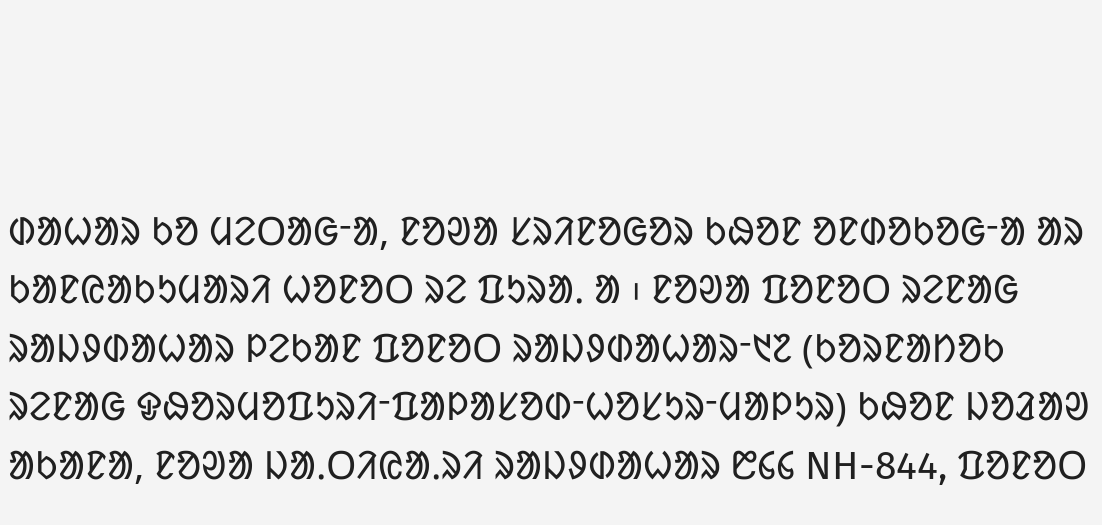ᱰᱟᱦᱟᱨ ᱠᱚ ᱢᱮᱛᱟᱜᱼᱟ, ᱱᱚᱣᱟ ᱥᱨᱤᱱᱚᱜᱚᱨ ᱠᱷᱚᱱ ᱚᱱᱰᱚᱠᱚᱜᱼᱟ ᱟᱨ ᱠᱟᱱᱭᱟᱠᱩᱢᱟᱨᱤ ᱦᱚᱱᱚᱛ ᱨᱮ ᱯᱩᱨᱟᱹ ᱟ ᱾ ᱱᱚᱣᱟ ᱯᱚᱱᱚᱛ ᱨᱮᱱᱟᱜ ᱨᱟᱡᱽᱰᱟᱦᱟᱨ ᱞᱮᱠᱟᱱ ᱯᱚᱱᱚᱛ ᱨᱟᱡᱽᱰᱟᱦᱟᱨᱼ᱑᱗ (ᱠᱚᱨᱱᱟᱴᱚᱠ ᱨᱮᱱᱟᱜ ᱫᱷᱚᱨᱢᱚᱯᱩᱨᱤᱼᱯᱟᱞᱟᱥᱚᱰᱼᱦᱚᱥᱩᱨᱼᱢᱟᱞᱩᱨ) ᱠᱷᱚᱱ ᱡᱚᱲᱟᱣ ᱟᱠᱟᱱᱟ, ᱱᱚᱣᱟ ᱡᱟᱹᱛᱤᱭᱟᱹᱨᱤ ᱨᱟᱡᱽᱰᱟᱦᱟᱨ ᱘᱔᱔ NH-844, ᱯᱚᱱᱚᱛ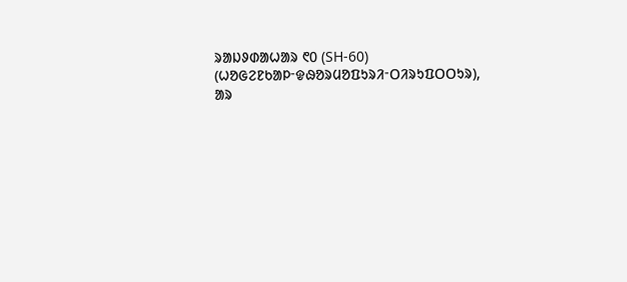ᱨᱟᱡᱽᱰᱟᱦᱟᱨ ᱖᱐ (SH-60) (ᱦᱚᱜᱮᱱᱠᱟᱞᱼᱫᱷᱚᱨᱢᱚᱯᱩᱨᱤᱼᱛᱤᱨᱩᱯᱛᱛᱩᱨ), ᱟᱨ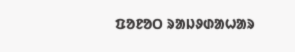ᱯᱚᱱᱚᱛ ᱨᱟᱡᱽᱰᱟᱦᱟᱨ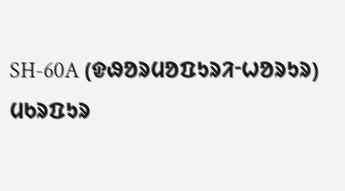SH-60A (ᱫᱷᱚᱨᱢᱚᱯᱩᱨᱤᱼᱦᱚᱨᱩᱨ) ᱢᱠᱨᱯᱩᱨ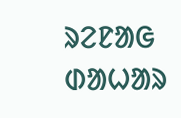ᱨᱮᱱᱟᱜ ᱰᱟᱦᱟᱨ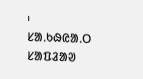᱾
ᱥᱟᱹᱠᱷᱭᱟᱹᱛ
ᱥᱟᱯᱲᱟᱣ